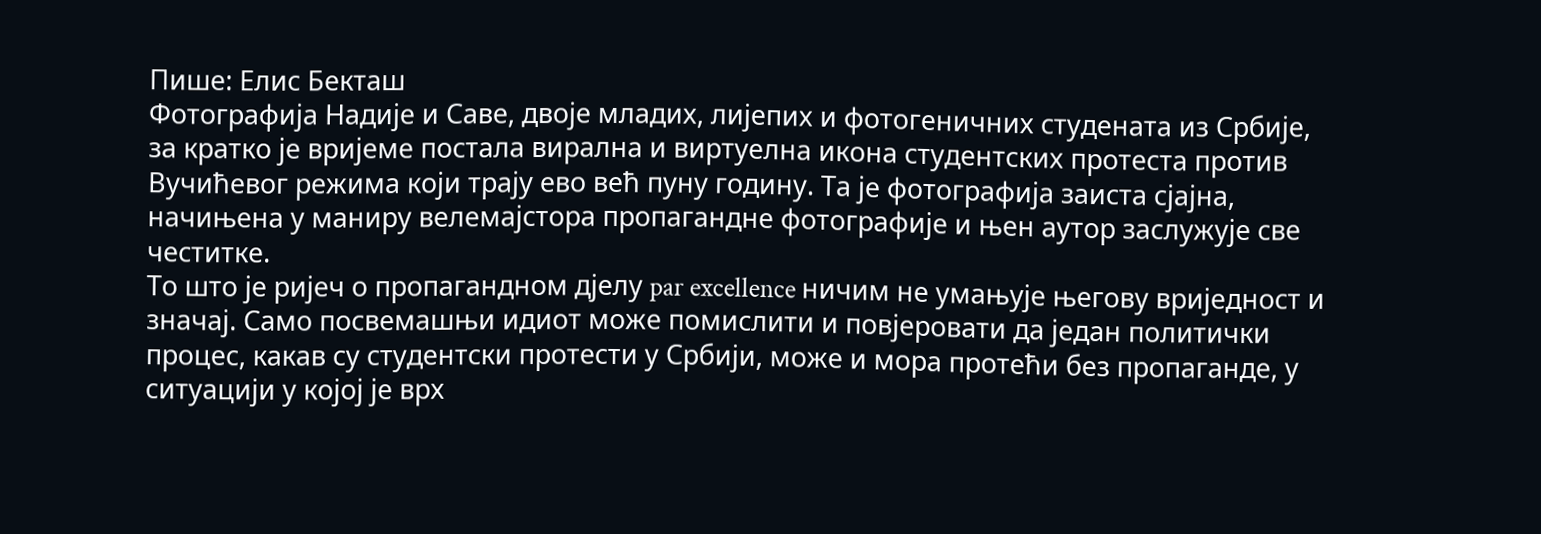Пише: Елис Бекташ
Фотографија Надије и Саве, двоје младих, лијепих и фотогеничних студената из Србије, за кратко је вријеме постала вирална и виртуелна икона студентских протеста против Вучићевог режима који трају ево већ пуну годину. Та је фотографија заиста сјајна, начињена у маниру велемајстора пропагандне фотографије и њен аутор заслужује све честитке.
То што је ријеч о пропагандном дјелу par excellence ничим не умањује његову вриједност и значај. Само посвемашњи идиот може помислити и повјеровати да један политички процес, какав су студентски протести у Србији, може и мора протећи без пропаганде, у ситуацији у којој је врх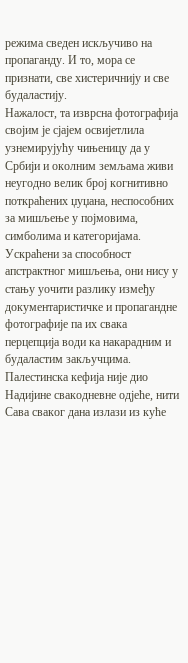режима сведен искључиво на пропаганду. И то, мора се признати, све хистеричнију и све будаластију.
Нажалост, та изврсна фотографија својим је сјајем освијетлила узнемирујућу чињеницу да у Србији и околним земљама живи неугодно велик број когнитивно поткраћених џуџана, неспособних за мишљење у појмовима, симболима и категоријама. Ускраћени за способност апстрактног мишљења, они нису у стању уочити разлику између документаристичке и пропагандне фотографије па их свака перцепција води ка накарадним и будаластим закључцима.
Палестинска кефија није дио Надијине свакодневне одјеће, нити Сава сваког дана излази из куће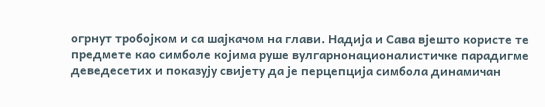огрнут тробојком и са шајкачом на глави. Надија и Сава вјешто користе те предмете као симболе којима руше вулгарнонационалистичке парадигме деведесетих и показују свијету да је перцепција симбола динамичан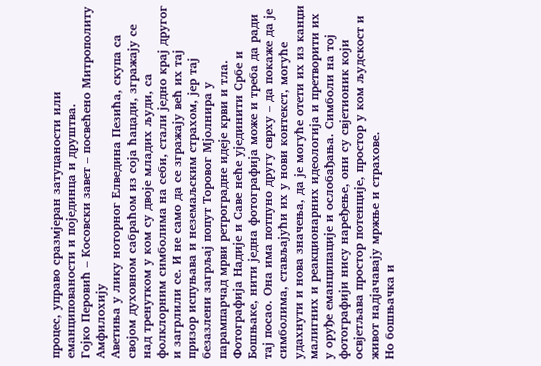процес, управо сразмјеран затуцаности или еманципованости и појединца и друштва.
Гојко Перовић – Косовски завет – посвећено Митрополиту Амфилохију
Аветиња у лику ноторног Елведина Пезића, скупа са својом духовном сабраћом из соја ћацади, згражају се над тренутком у ком су двоје младих људи, са фолклорним симболима на себи, стали једно крај другог и загрлили се. И не само да се згражају већ их тај призор испуњава и неземаљским страхом, јер тај безазлени загрљај попут Торовог Мјолнира у парампарчад мрви ретроградне идеје крви и тла.
Фотографија Надије и Саве неће ујединити Србе и Бошњаке, нити једна фотографија може и треба да ради тај посао. Она има потпуно другу сврху – да покаже да је симболима, стављајући их у нови контекст, могуће удахнути и нова значења, да је могуће отети их из канџи малигних и реакционарних идеологија и претворити их у оруђе еманципације и ослобађања. Симболи на тој фотографији нису наређење, они су свјетионик који освјетљава простор потенције, простор у ком људскост и живот надјачавају мржње и страхове.
Но бошњачка и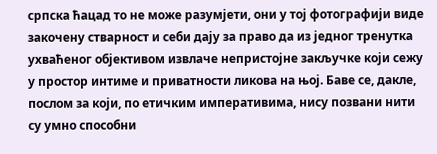српска ћацад то не може разумјети, они у тој фотографији виде закочену стварност и себи дају за право да из једног тренутка ухваћеног објективом извлаче непристојне закључке који сежу у простор интиме и приватности ликова на њој. Баве се, дакле, послом за који, по етичким императивима, нису позвани нити су умно способни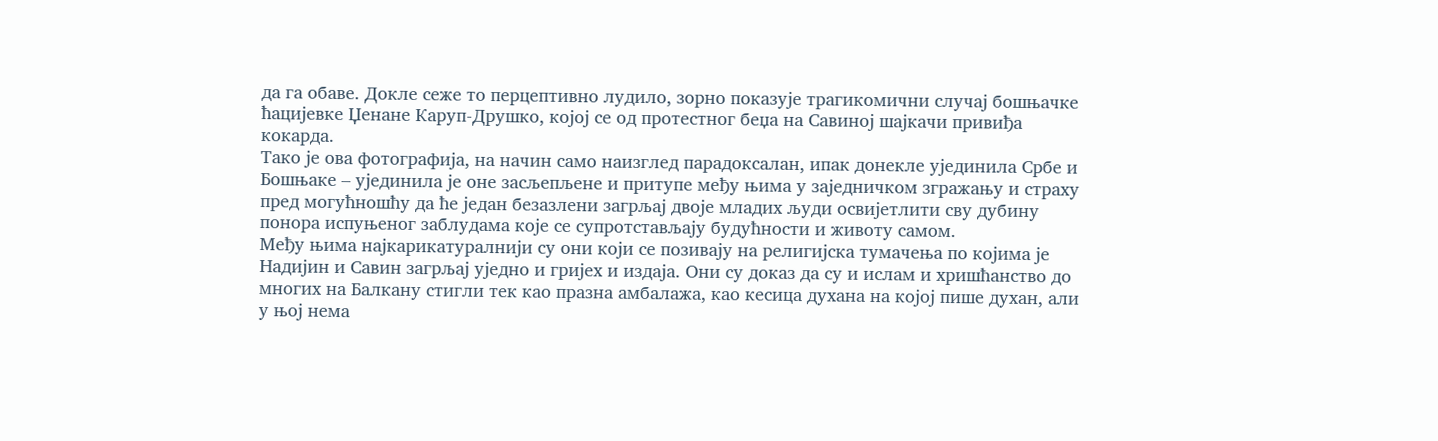да га обаве. Докле сеже то перцептивно лудило, зорно показује трагикомични случај бошњачке ћацијевке Џенане Каруп-Друшко, којој се од протестног беџа на Савиној шајкачи привиђа кокарда.
Тако је ова фотографија, на начин само наизглед парадоксалан, ипак донекле ујединила Србе и Бошњаке – ујединила је оне засљепљене и притупе међу њима у заједничком згражању и страху пред могућношћу да ће један безазлени загрљај двоје младих људи освијетлити сву дубину понора испуњеног заблудама које се супротстављају будућности и животу самом.
Међу њима најкарикатуралнији су они који се позивају на религијска тумачења по којима је Надијин и Савин загрљај уједно и гријех и издаја. Они су доказ да су и ислам и хришћанство до многих на Балкану стигли тек као празна амбалажа, као кесица духана на којој пише духан, али у њој нема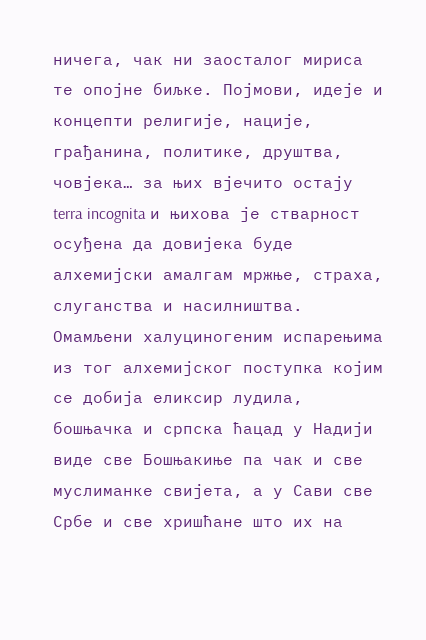ничега, чак ни заосталог мириса те опојне биљке. Појмови, идеје и концепти религије, нације, грађанина, политике, друштва, човјека… за њих вјечито остају terra incognita и њихова је стварност осуђена да довијека буде алхемијски амалгам мржње, страха, слуганства и насилништва.
Омамљени халуциногеним испарењима из тог алхемијског поступка којим се добија еликсир лудила, бошњачка и српска ћацад у Надији виде све Бошњакиње па чак и све муслиманке свијета, а у Сави све Србе и све хришћане што их на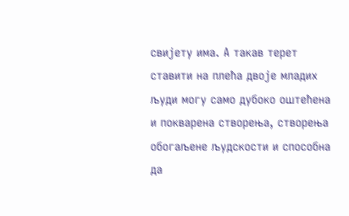свијету има. А такав терет ставити на плећа двоје младих људи могу само дубоко оштећена и покварена створења, створења обогаљене људскости и способна да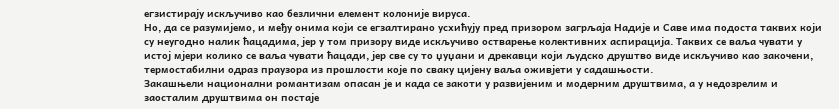егзистирају искључиво као безлични елемент колоније вируса.
Но, да се разумијемо, и међу онима који се егзалтирано усхићују пред призором загрљаја Надије и Саве има подоста таквих који су неугодно налик ћацадима, јер у том призору виде искључиво остварење колективних аспирација. Таквих се ваља чувати у истој мјери колико се ваља чувати ћацади, јер све су то џуџани и дрекавци који људско друштво виде искључиво као закочени, термостабилни одраз праузора из прошлости које по сваку цијену ваља оживјети у садашњости.
Закашњели национални романтизам опасан је и када се закоти у развијеним и модерним друштвима, а у недозрелим и заосталим друштвима он постаје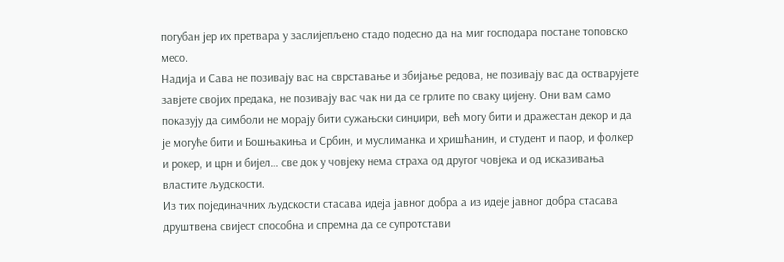погубан јер их претвара у заслијепљено стадо подесно да на миг господара постане топовско месо.
Надија и Сава не позивају вас на сврставање и збијање редова, не позивају вас да остварујете завјете својих предака, не позивају вас чак ни да се грлите по сваку цијену. Они вам само показују да симболи не морају бити сужањски синџири, већ могу бити и дражестан декор и да је могуће бити и Бошњакиња и Србин, и муслиманка и хришћанин, и студент и паор, и фолкер и рокер, и црн и бијел… све док у човјеку нема страха од другог човјека и од исказивања властите људскости.
Из тих појединачних људскости стасава идеја јавног добра а из идеје јавног добра стасава друштвена свијест способна и спремна да се супротстави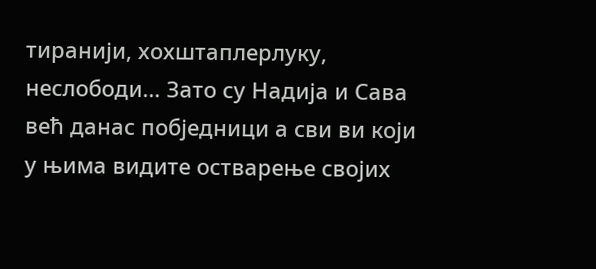тиранији, хохштаплерлуку, неслободи… Зато су Надија и Сава већ данас побједници а сви ви који у њима видите остварење својих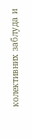колективних заблуда и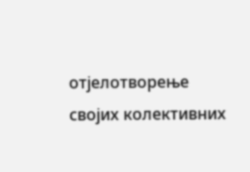отјелотворење својих колективних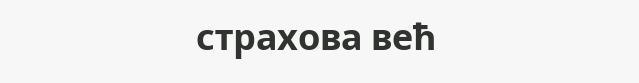страхова већ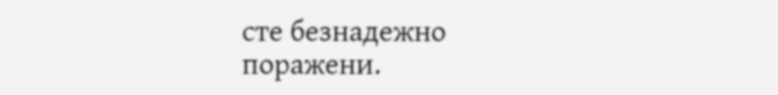сте безнадежно поражени.